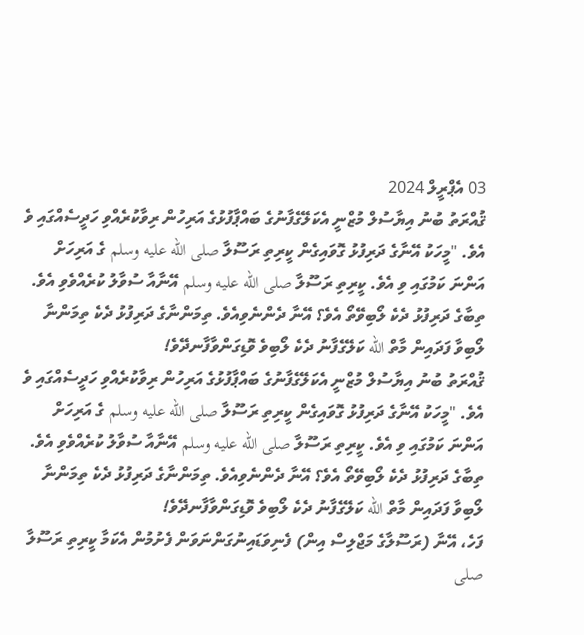03 އެޕްރީލް 2024
ޤުއްރަތު ބުނު އިޔާސުލް މުޒްނީ އެކަލޭގެފާނުގެ ބައްޕާފުޅުގެ އަރިހުން ރިވާކުރެއްވި ހަދީސެއްގައި ވެ އެވެ. "މީހަކު އޭނާގެ ދަރިފުޅު ގޮވައިގެން ކީރިތި ރަސޫލާ صلى الله عليه وسلم ގެ އަރިހަށް އަންނަ ކަމުގައި ވި އެވެ. ކީރިތި ރަސޫލާ صلى الله عليه وسلم އޭނާއާ ސުވާލު ކުރެއްވެވި އެވެ. ތިބާގެ ދަރިފުޅު ދެކެ ލޯބިވޭތޯ އެވެ؟ އޭނާ ދެންނެވިއެވެ. ތިމަންނާގެ ދަރިފުޅު ދެކެ ތިމަންނާ ލޯބިވާ ފަދައިން މާތް الله ކަލޭގެފާނު ދެކެ ލޯބިވެ ވޮޑިގަންވާފާނދޭވެ!
ޤުއްރަތު ބުނު އިޔާސުލް މުޒްނީ އެކަލޭގެފާނުގެ ބައްޕާފުޅުގެ އަރިހުން ރިވާކުރެއްވި ހަދީސެއްގައި ވެ އެވެ. "މީހަކު އޭނާގެ ދަރިފުޅު ގޮވައިގެން ކީރިތި ރަސޫލާ صلى الله عليه وسلم ގެ އަރިހަށް އަންނަ ކަމުގައި ވި އެވެ. ކީރިތި ރަސޫލާ صلى الله عليه وسلم އޭނާއާ ސުވާލު ކުރެއްވެވި އެވެ. ތިބާގެ ދަރިފުޅު ދެކެ ލޯބިވޭތޯ އެވެ؟ އޭނާ ދެންނެވިއެވެ. ތިމަންނާގެ ދަރިފުޅު ދެކެ ތިމަންނާ ލޯބިވާ ފަދައިން މާތް الله ކަލޭގެފާނު ދެކެ ލޯބިވެ ވޮޑިގަންވާފާނދޭވެ!
ފަހެ، އޭނާ (ރަސޫލާގެ މަޖްލިސް އިން) ފެނިވަޑައިނުގަންނަވަން ފެށުމުން އެކަމާ ކީރިތި ރަސޫލާ صلى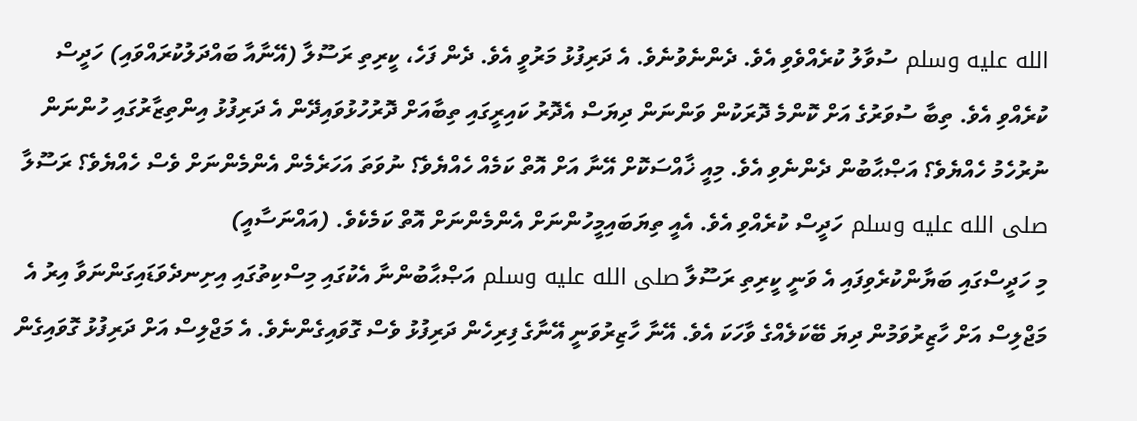الله عليه وسلم ސުވާލު ކުރެއްވެވި އެވެ. ދެންނެވުނެވެ. އެ ދަރިފުޅު މަރުވީ އެވެ. ދެން ފަހެ، ކީރިތި ރަސޫލާ (އޭނާއާ ބައްދަލުކުރައްވައި) ހަދީސް ކުރެއްވި އެވެ. ތިބާ ސުވަރުގެ އަށް ކޮންމެ ދޮރަކުން ވަންނަން ދިޔަސް އެދޮރު ކައިރީގައި ތިބާއަށް ދޮރުހުޅުވައިދޭން އެ ދަރިފުޅު އިންތިޒާރުގައި ހުންނަން ނުރުހެމު ހެއްޔެވެ؟ އަޞްޙާބުން ދެންނެވި އެވެ. މިއީ ޚާއްސަކޮށް އޭނާ އަށް އޮތް ކަމެއް ހެއްޔެވެ؟ ނުވަތަ އަހަރެމެން އެންމެންނަށް ވެސް ހެއްޔެވެ؟ ރަސޫލާ صلى الله عليه وسلم ހަދީސް ކުރެއްވި އެވެ. އެއީ ތިޔަބައިމީހުންނަށް އެންމެންނަށް އޮތް ކަމެކެވެ. (އައްނަސާއީ)
މި ހަދީސްގައި ބަޔާންކުރެވިފައި އެ ވަނީ ކީރިތި ރަސޫލާ صلى الله عليه وسلم އަޞްޙާބުންނާ އެކުގައި މިސްކިތުގައި އިށިނދެވަޑައިގަންނަވާ އިރު އެ މަޖްލިސް އަށް ހާޒިރުވަމުން ދިޔަ ބޭކަލެއްގެ ވާހަކަ އެވެ. އޭނާ ހާޒިރުވަނީ އޭނާގެ ފިރިހެން ދަރިފުޅު ވެސް ގޮވައިގެންނެވެ. އެ މަޖްލިސް އަށް ދަރިފުޅު ގޮވައިގެން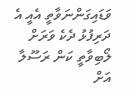ވަޑައިގަންނަވާތީ އެއީ އެ ދަރިފުޅު ދެކެ ވަރަށް ލޯބިވާތީ ކަން ރަސޫލާ އަށް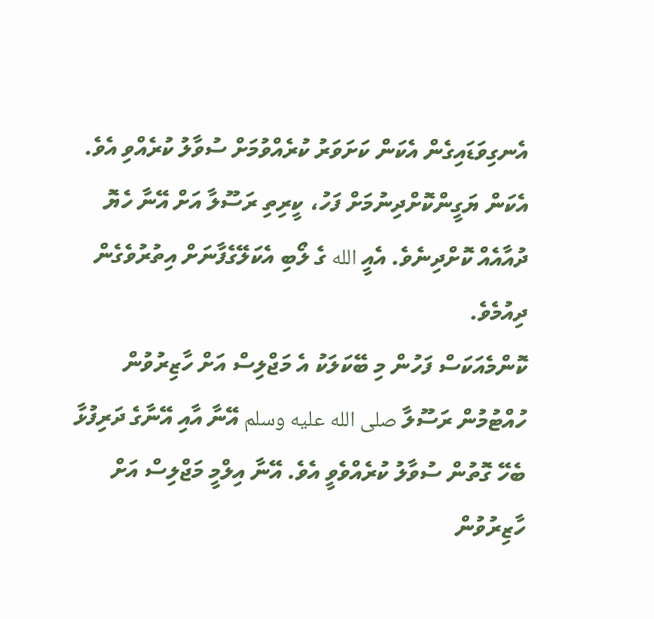އެނގިވަޑައިގެން އެކަން ކަށަވަރު ކުރެއްވުމަށް ސުވާލު ކުރެއްވި އެވެ. އެކަން ޔަގީންކޮށްދިނުމަށް ފަހު، ކީރިތި ރަސޫލާ އަށް އޭނާ ހެޔޮ ދުއާއެއް ކޮށްދިނެވެ. އެއީ الله ގެ ލޯބި އެކަލޭގެފާނަށް އިތުރުވެގެން ދިއުމެވެ.
ކޮންމެއަކަސް ފަހުން މި ބޭކަލަކު އެ މަޖްލިސް އަށް ހާޒިރުވުން ހުއްޓުމުން ރަސޫލާ صلى الله عليه وسلم އޭނާ އާއި އޭނާގެ ދަރިފުޅާ ބެހޭ ގޮތުން ސުވާލު ކުރެއްވެވީ އެވެ. އޭނާ އިލްމީ މަޖްލިސް އަށް ހާޒިރުވުން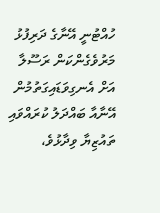ހުއްޓުނީ އޭނާގެ ދަރިފުޅު މަރުވެގެންކަން ރަސޫލާ އަށް އެނގިވަޑައިގަތުމުން އޭނާއާ ބައްދަލު ކުރައްވައި ތައުޒިޔާ ވިދާޅުވެ،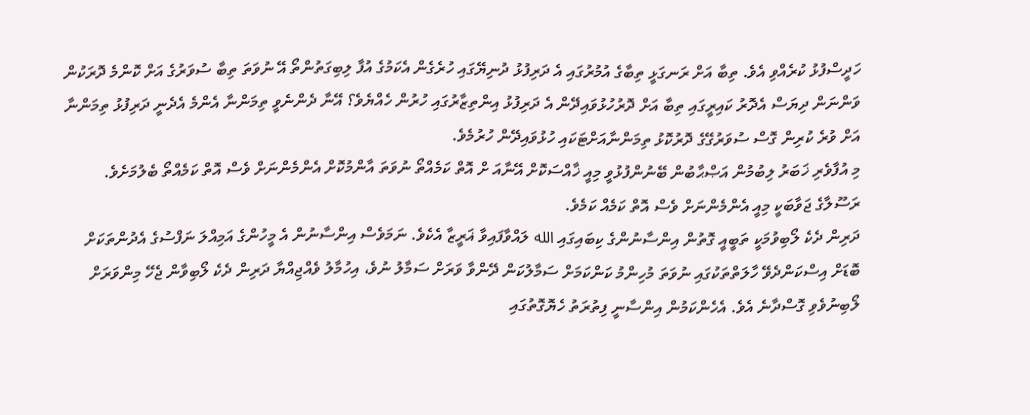ހަދީސްފުޅު ކުރެއްވި އެވެ. ތިބާ އަށް ރަނގަޅީ ތިބާގެ އުމުރުގައި އެ ދަރިފުޅު ދުނިޔޭގައި ހުރެގެން އެކަމުގެ އުފާ ލިބިގަތުންތޯ އޭ ނުވަތަ ތިބާ ސުވަރުގެ އަށް ކޮންމެ ދޮރަކުން ވަންނަން ދިޔަސް އެދޮރު ކައިރީގައި ތިބާ އަށް ދޮރުހުޅުވައިދޭން އެ ދަރިފުޅު އިންތިޒާރުގައި ހުރުން ހެއްޔެވެ؟ އޭނާ ދެންނެވީ ތިމަންނާ އެންމެ އެދެނީ ދަރިފުޅު ތިމަންނާ އަށް ވުރެ ކުރިން ގޮސް ސުވަރުގޭގެ ދޮރުކޮޅު ތިމަންނާއަށްޓަކައި ހުޅުވައިދޭން ހުރުމެވެ.
މި އުފާވެރި ޚަބަރު ލިބުމުން އަޞްޙާބުން ބޭނުންފުޅުވީ މިއީ ޚާއްސަކޮށް އޭނާއަ ށް އޮތް ކަމެއްތޯ ނުވަތަ އާންމުކޮށް އެންމެންނަށް ވެސް އޮތް ކަމެއްތޯ ބެލުމަށެވެ. ރަސޫލާގެ ޖަވާބަކީ މިއީ އެންމެންނަށް ވެސް އޮތް ކަމެއް ކަމެވެ.
ދަރިން ދެކެ ލޯބިވުމަކީ ތަބީއީ ގޮތުން އިންސާނުންގެ ކިބައިގައި الله ލައްވާފައިވާ ޣަރީޒާ އެކެވެ. ނަމަވެސް އިންސާނުން އެ މީހުންގެ އަމިއްލަ ނަފްސުގެ އެދުންތަކަށް ބޮޑަށް އިސްކަންދެވޭ ހާލަތްތަކުގައި ނުވަތަ މުހިންމު ކަންކަމަށް ސަމާލުކަން ދޭންވާ ވަރަށް ސަމާލު ނުވެ، އިހުމާލު ވެއްޖިއްޔާ ދަރިން ދެކެ ލޯބިވާން ޖެހޭ މިންވަރަށް ލޯބިނުވެވި ގޮސްދާނެ އެވެ. އެހެންކަމުން އިންސާނީ ފިތުރަތު ހެޔޮގޮތުގައި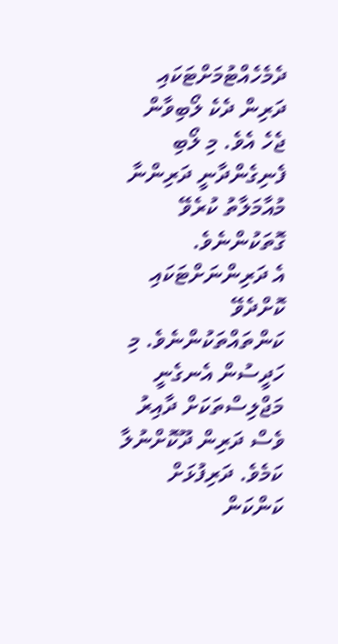ދެމެހެއްޓުމަށްޓަކައި ދަރިން ދެކެ ލޯބިވާން ޖެހެ އެވެ. މި ލޯބި ފެނިގެންދާނީ ދަރިންނާ މުއާމަލާތު ކުރެވޭ ގޮތަކުންނެވެ.
އެ ދަރިންނަށްޓަކައި ކޮށްދެވޭ ކަންތައްތަކުންނެވެ. މި ހަދީސުން އެނގެނީ މަޖްލިސްތަކަށް ދާއިރު ވެސް ދަރިން ދޫކޮށްނުލާ ކަމެވެ. ދަރިފުޅަށް ކަންކަން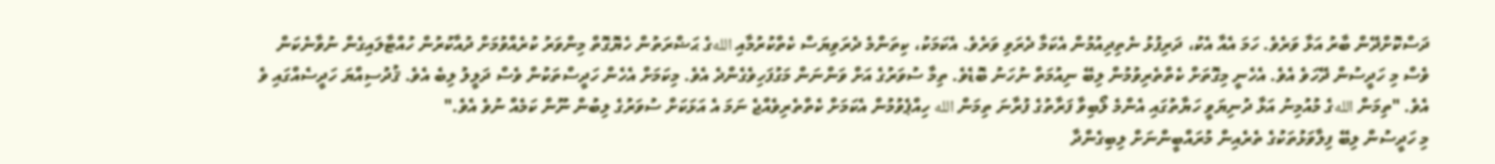ދަސްކޮށްދޭން ބާރު އަޅާ ވަރެވެ. ހަމަ އެއާ އެކު، ދަރިފުޅު ނެތިދިއުމުން އެކަމާ ދެރަވި ވަރެވެ. އެކަމަކު، ކިތަންމެ ދެރަވިޔަސް ކެތްކުރުމާއި اللهގެ ޙަޟްރަތުން ހެޔޮގޮތް މިންވަރު ކުރެއްވުމަށް ދުއާކުރުން ހުއްޓާލައިގެން ނުވާނެކަން ވެސް މި ހަދީސުން ދޭހަވެ އެވެ. އެހެނީ މިގޮތަށް ކެތްތެރިވުމުން ލިބޭ ނިއުމަތް ނުހަނު ބޮޑެވެ. ތިމާ ސުވަރުގެ އަށް ވަންނަން މަގުފަހިވެގެންދެ އެވެ. މިކަމަށް އެހެން ހަދީސްތަކުން ވެސް ދަލީލު ލިބެ އެވެ. ޤުދުސިއްޔަ ހަދީސެއްގައި ވެ އެވެ. "ތިމަން اللهގެ މުއުމިނު އަޅާ ދުނިޔަވީ ހަޔާތުގައި އެންމެ ލޯބިވާ ފަރާތުގެ ފުރާނަ ތިމަން الله ހިއްޕެވުމުން އެކަމަށް ކެތްތެރިވެއްޖެ ނަމަ އެ އަޅަކަށް ސުވަރުގެ ލިބުން ނޫން ކަމެއް ނުވެ އެވެ."
މި ހަދީސުން ލިބޭ ފިލާވަޅުތަކުގެ ތެރެއިން މުރައްބީންނަށް ލިބިގެންދާ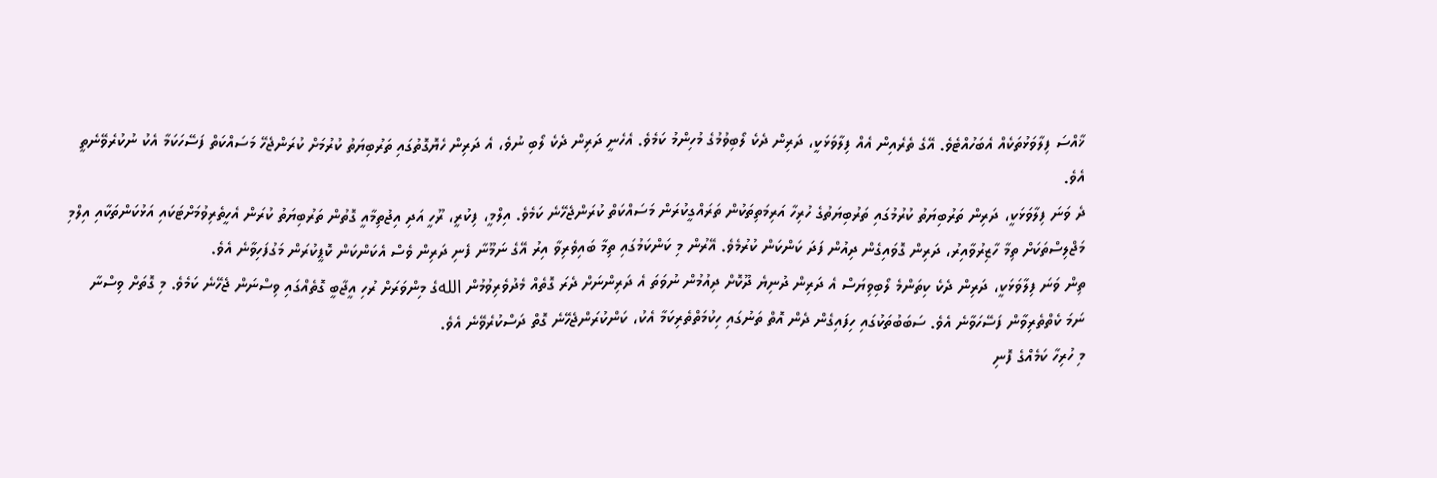ޚާއްސަ ފިލާވަޅުތަކެއް އެބަހުއްޓެވެ. އޭގެ ތެރެއިން އެއް ފިލާވަޅަކީ، ދަރިން ދެކެ ލޯބިވުމުގެ މުހިންމު ކަމެވެ. އެހެނީ ދަރިން ދެކެ ލޯބި ނުވެ، އެ ދަރިން ހެޔޮގޮތުގައި ތަރުބިޔަތު ކުރުމަށް ކުރަންޖެހޭ މަސައްކަތް ފަސޭހަކަމާ އެކު ނުކުރެވޭނެތީ އެވެ.
ދެ ވަނަ ފިލާވަޅަކީ، ދަރިން ތަރުބިޔަތު ކުރުމުގައި ތަރުބިޔަތުގެ ހުރިހާ އަރިމަތިތަކުން ތަރައްގީކުރަން މަސައްކަތް ކުރަންޖެހޭނެ ކަމެވެ. އިލްމީ، ފިކުރީ، ރޫހީ އަދި އިޖުތިމާއީ ގޮތުން ތަރުބިޔަތު ކުރަން އެހީތެރިވުމަށްޓަކައި އަޅުކަންތަކާއި އިލްމި މަޖްލިސްތަކަށް ތިމާ ހާޒިރުވާއިރު، ދަރިން ގޮވައިގެން ދިއުން ފަދަ ކަންކަން ކުރުމެވެ. އޭރުން މި ކަންކަމުގައި ތިމާ ބައިވެރިވާ އިރު އޭގެ ނަމޫނާ ފެނި ދަރިން ވެސް އެކަންކަން ކޮޕީކުރަން މަގުފަހިވާނެ އެވެ.
ތިން ވަނަ ފިލާވަޅަކީ، ދަރިން ދެކެ ކިތަންމެ ލޯބިވިޔަސް އެ ދަރިން ދުނިޔެ ދޫކޮށް ދިއުމުން ނުވަތަ އެ ދަރިންނަށް ދެރަ ގޮތެއް މެދުވެރިވުމުން اللهގެ މިންވަރަށް ރުހި އީޖާބީ ގޮތެއްގައި ވިސްނަން ޖެހޭނެ ކަމެވެ. މި ގޮތަށް ވިސްނާ ނަމަ ކެތްތެރިވާން ފަސޭހަވާނެ އެވެ. ސަބަބުތަކުގައި ހިފައިގެން ދެން އޮތް ތަނުގައި ހިކުމަތްތެރިކަމާ އެކު، ކަންކުރަންޖެހޭނެ ގޮތް ދަސްކުރެވޭނެ އެވެ.
މި ހުރިހާ ކަމެއްގެ ފޮނި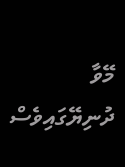މޭވާ ދުނިޔޭގައިވެސް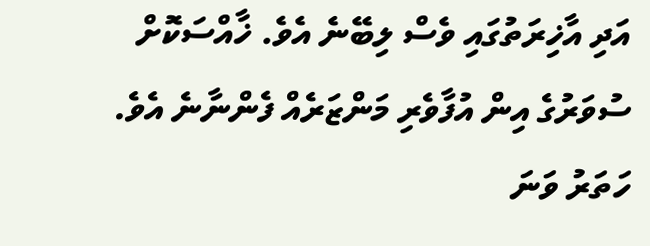އަދި އާޚިރަތުގައި ވެސް ލިބޭނެ އެވެ. ޚާއްސަކޮށް ސުވަރުގެ އިން އުފާވެރި މަންޒަރެއް ފެންނާނެ އެވެ.
ހަތަރު ވަނަ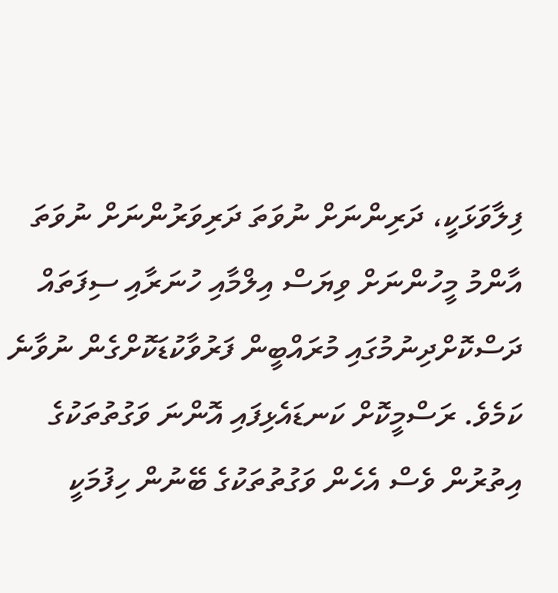ފިލާވަޅަކީ، ދަރިންނަށް ނުވަތަ ދަރިވަރުންނަށް ނުވަތަ އާންމު މީހުންނަށް ވިޔަސް އިލްމާއި ހުނަރާއި ސިފަތައް ދަސްކޮށްދިނުމުގައި މުރައްބީން ފަރުވާކުޑަކޮށްގެން ނުވާނެ ކަމެވެ. ރަސްމީކޮށް ކަނޑައެޅިފައި އޮންނަ ވަގުތުތަކުގެ އިތުރުން ވެސް އެހެން ވަގުތުތަކުގެ ބޭނުން ހިފުމަކީ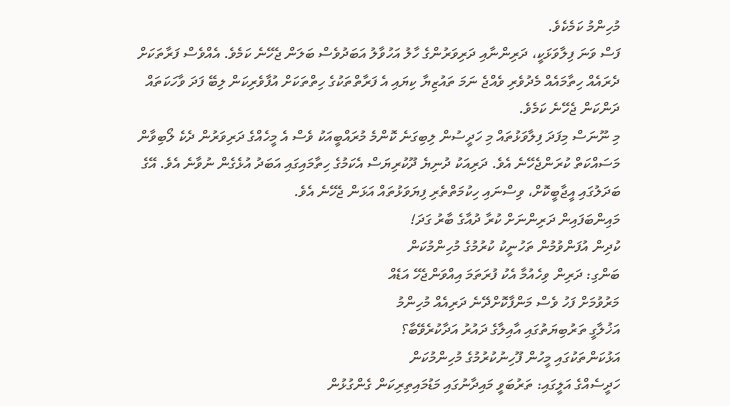މުހިންމު ކަމެކެވެ.
ފަސް ވަނަ ފިލާވަޅަކީ، ދަރިންނާއި ދަރިވަރުންގެ ހާލު އަހުވާލު އަބަދުވެސް ބަލަން ޖެހޭނެ ކަމެވެ. އެއްވެސް ފަރާތަކަށް ދެރައެއް ހިތާމައެއް މެދުވެރި ވެއްޖެ ނަމަ ތައުޒިޔާ ކިޔައި އެ ފަރާތްތަކުގެ ހިތްތަކަށް އުފާވެރިކަން ލިބޭ ފަދަ ވާހަކަތައް ދަންކަން ޖެހޭނެ ކަމެވެ.
މި ނޫނަސް މިފަދަ ފިލާވަޅުތައް މި ހަދީސުން ލިބިގަނެ ކޮންމެ މުރައްބީއަކު ވެސް އެ މީހެއްގެ ދަރިވަރުން ދެކެ ލޯބިވާން މަސައްކަތް ކުރަންޖެހޭނެ އެވެ. ދަރިއަކު ދުނިޔެ ދޫކުރިޔަސް އެކަމުގެ ހިތާމައިގައި އަބަދު އުޅެގެން ނުވާނެ އެވެ. އޭގެ ބަދަލުގައި އީޖާބީކޮށް، ވިސްނައި ހިކުމަތްތެރި ފިޔަވަޅުތައް އަޅަން ޖެހޭނެ އެވެ.
މައިންބަފައިން ދަރިންނަށް ކުރާ ދުއާގެ ބާރު ގަދަ!
ކުދިން އުފަންވުމުން ތަހުނީކު ކުރުމުގެ މުހިންމުކަން
ބަންގި: ދަރިން ވިހެއުމާ އެކު ފުރަތަމަ އިއްވަންޖެހޭ އަޑެއް
މަރުވުމަށް ފަހު ވެސް މަންފާކޮށްދޭނެ ދަރިއެއް މުހިންމު
އަޚުލާގީ ތަރުބިޔަތުގައި އާއިލާގެ ދައުރު އަދާކުރެވޭބާ؟
އަޅުކަންތަކުގައި މީހުން ފޫހިނުކުރުމުގެ މުހިންމުކަން
ހަދީސެއްގެ އަލީގައި: ތަރުބަވީ މައިދާނުގައި މަޑުމައިތިރިކަން ގެންގުޅުން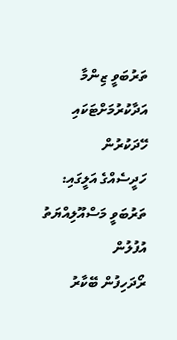ތަރުބަވީ ޒިންމާ އަދާކުރުމަށްޓަކައި ހޭދަކުރުން
ހަދީސެއްގެ އަލީގައި: ތަރުބަވީ މަސްއޫލިއްޔަތު އުފުލުން
ރޯދަހިފުން ބޭކާރު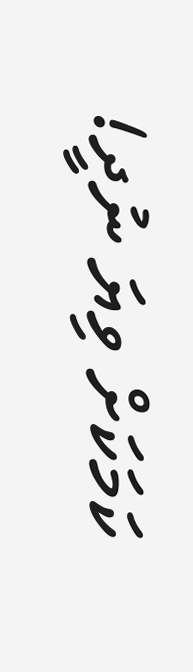ކަމަކަށް ވިޔަ ނުދީ!